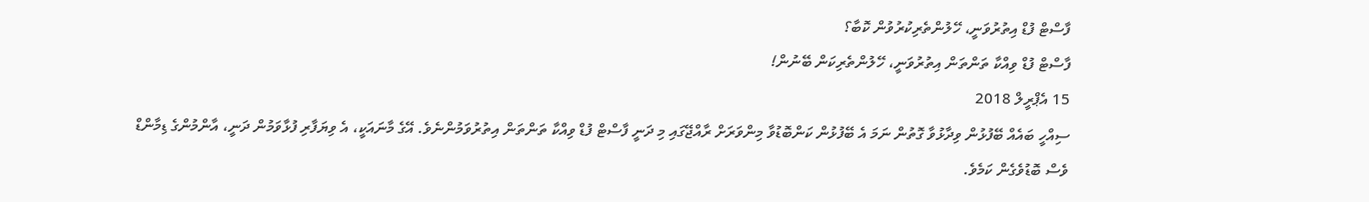ފާސްޓް ފުޑް އިތުރުވަނީ، ހޭލުންތެރިކުރުވުން ކޮބާ؟
ފާސްޓް ފުޑް ވިއްކާ ތަންތަން އިތުރުވަނީ، ހޭލުންތެރިކަން ބޭނުން!
15 އެޕްރީލް 2018
ސިއްހީ ބައެއް ބޭފުޅުން ވިދާޅުވާ ގޮތުން ނަމަ އެ ބޭފުޅުން ކަންބޮޑުވާ މިންވަރަށް ރާއްޖޭގައި މި ދަނީ ފާސްޓް ފުޑް ވިއްކާ ތަންތަން އިތުރުވަމުންނެވެ. އޭގެ މާނައަކީ، އެ ވިޔަފާރި ފުޅާވަމުން ދަނީ، އާންމުންގެ ޑިމާންޑް ވެސް ބޮޑުވެގެން ކަމެވެ.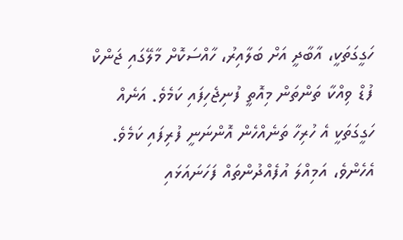ހަގީގަތަކީ، އާބާދީ އަށް ބަލާއިރު، ހާއްސަކޮށް މާލޭގައި ޖަންކް ފުޑް ވިއްކާ ތަންތަން މިއޮތީ ފުނިޖެހިފައި ކަމެވެ. އަނެއް ހަގީގަތަކީ އެ ހުރިހާ ތަނެއްހެން އޮންނަނީ ފުރިފައި ކަމެވެ. އެހެންވެ، އަމިއްލަ އުފެއްދުންތައް ފަހަނައަޅައި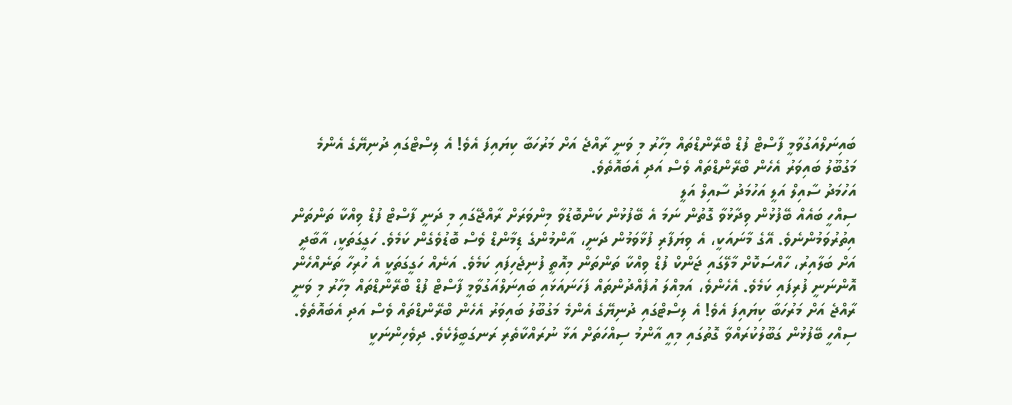ބައިނަލްއަގުވާމީ ފާސްޓް ފުޑް ބްރޭންޑްތައް މިހާރު މި ވަނީ ރާއްޖެ އަށް މަރުހަބާ ކިޔައިފަ އެވެ! އެ ލިސްޓްގައި ދުނިޔޭގެ އެންމެ މަގުބޫލު ބައިވަރު އެހެން ބްރޭންޑްތައް ވެސް އަދި އެބައޮތެވެ.
އަހުމަދު ސާއިލް އަލީ އަހުމަދު ސާއިލް އަލީ
ސިއްހީ ބައެއް ބޭފުޅުން ވިދާޅުވާ ގޮތުން ނަމަ އެ ބޭފުޅުން ކަންބޮޑުވާ މިންވަރަށް ރާއްޖޭގައި މި ދަނީ ފާސްޓް ފުޑް ވިއްކާ ތަންތަން އިތުރުވަމުންނެވެ. އޭގެ މާނައަކީ، އެ ވިޔަފާރި ފުޅާވަމުން ދަނީ، އާންމުންގެ ޑިމާންޑް ވެސް ބޮޑުވެގެން ކަމެވެ. ހަގީގަތަކީ، އާބާދީ އަށް ބަލާއިރު، ހާއްސަކޮށް މާލޭގައި ޖަންކް ފުޑް ވިއްކާ ތަންތަން މިއޮތީ ފުނިޖެހިފައި ކަމެވެ. އަނެއް ހަގީގަތަކީ އެ ހުރިހާ ތަނެއްހެން އޮންނަނީ ފުރިފައި ކަމެވެ. އެހެންވެ، އަމިއްލަ އުފެއްދުންތައް ފަހަނައަޅައި ބައިނަލްއަގުވާމީ ފާސްޓް ފުޑް ބްރޭންޑްތައް މިހާރު މި ވަނީ ރާއްޖެ އަށް މަރުހަބާ ކިޔައިފަ އެވެ! އެ ލިސްޓްގައި ދުނިޔޭގެ އެންމެ މަގުބޫލު ބައިވަރު އެހެން ބްރޭންޑްތައް ވެސް އަދި އެބައޮތެވެ.
ސިއްހީ ބޭފުޅުން ގަބޫލުކުރައްވާ ގޮތުގައި މިއީ އާންމު ސިއްހަތަށް އަޅާ ނުރައްކާތެރި ރަނގަބީލެކެވެ. ދިވެހިންނަކީ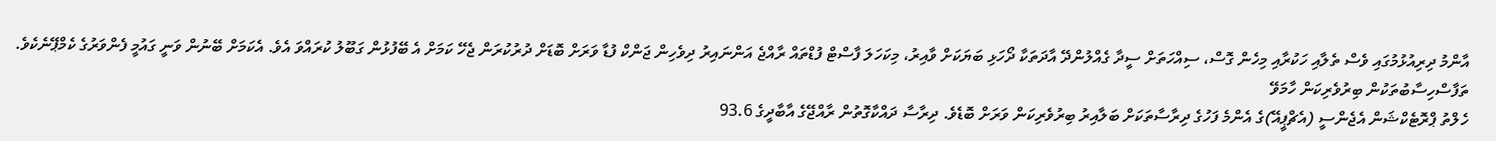އާންމު ދިރިއުޅުމުގައި ވެސް ތެލާއި ހަކުރާއި މިހެން ގޮސް، ސިއްހަތަށް ސީދާ ގެއްލުންދޭ އާދަތަކާ ދޯހަޅި ބަޔަކަށް ވާއިރު، މިކަހަލަ ފާސްޓް ފުޑްތައް ރާއްޖެ އަންނައިރު ދިވެހިން ޖަންކް ފުޑާ ވަރަށް ބޮޑަށް ދުރުކުރަން ޖެހޭ ކަމަށް އެ ބޭފުޅުން ގަބޫލު ކުރައްވަ އެވެ. އެކަމަށް ބޭނުން ވަނީ ގައުމީ ފެންވަރުގެ ކެމްޕޭނެކެވެ.
ތަފާސްހިސާބުތަކުން ބިރުވެރިކަން ހާމަވޭ
ހެލްތު ޕްރޮޓެކްޝަން އެޖެންސީ (އެޗްޕީއޭ)ގެ އެންމެ ފަހުގެ ދިރާސާތަކަށް ބަލާއިރު ބިރުވެރިކަން ވަރަށް ބޮޑެވެ. ދިރާސާ ދައްކާގޮތުން ރާއްޖޭގެ އާބާދީގެ 93.6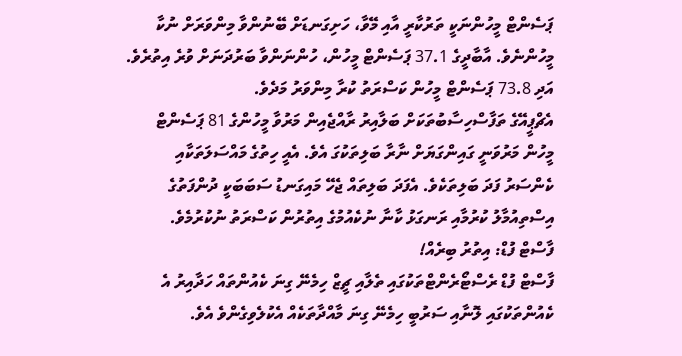ޕަސެންޓް މީހުންނަކީ ތަރުކާރީ އާއި މޭވާ، ހަށިގަނޑަށް ބޭނުންވާ މިންވަރަށް ނުކާ މީހުންނެވެ. އާބާދީގެ 37.1 ޕަސެންޓް މީހުން، ހުންނަންވާ ބަރުދަނަށް ވުރެ އިތުރެވެ. އަދި 73.8 ޕަސެންޓް މީހުން ކަސްރަތު ކުރާ މިންވަރު މަދެވެ.
އެޗްޕީއޭގެ ތަފާސްހިސާބުތަކަށް ބަލާއިރު ރާއްޖެއިން މަރުވާ މީހުންގެ 81 ޕަސެންޓް މީހުން މަރުވަނީ ގައިންގަޔަށް ނާރާ ބަލިތަކުގަ އެވެ. އެއީ ހިތުގެ މައްސަލަތަކާއި ކެންސަރު ފަދަ ބަލިތަކެވެ. އެފަދަ ބަލިތައް ޖެހޭ މައިގަނޑު ސަބަބަކީ ދުންފަތުގެ އިސްތިއުމާލު ކުރުމާއި ރަނގަޅު ކާނާ ނުކެއުމުގެ އިތުރުން ކަސްރަތު ނުކުރުމެވެ.
ފާސްޓް ފުޑް: އިތުރު ބިރެއް!
ފާސްޓް ފުޑް ރެސްޓޯރެންޓްތަކުގައި ތެލާއި ޗީޒް ހިމެނޭ ގިނަ ކެއުންތައް ހަދާއިރު އެ ކެއުންތަކުގައި ލޮނާއި ސަރުބީ ހިމެނޭ ގިނަ މާއްދާތަކެއް އެކުލެވިގެންވެ އެވެ.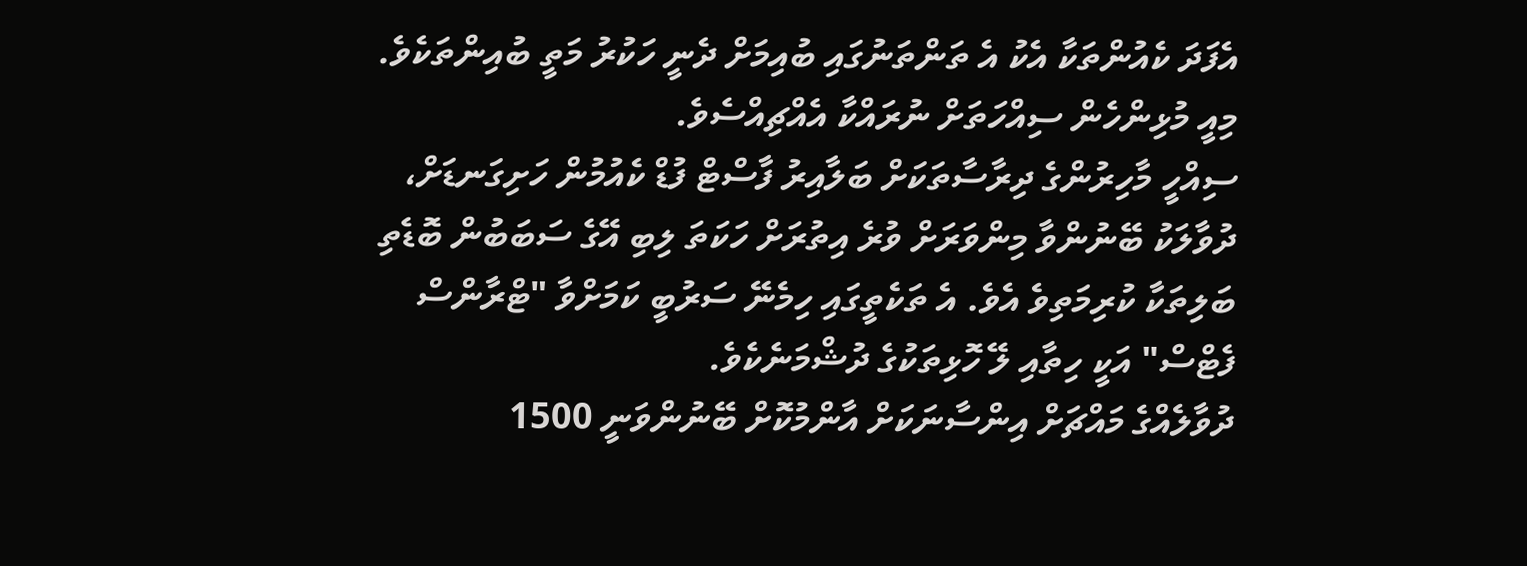އެފަދަ ކެއުންތަކާ އެކު އެ ތަންތަނުގައި ބުއިމަށް ދެނީ ހަކުރު މަތީ ބުއިންތަކެވެ. މިއީ މުޅިންހެން ސިއްހަތަށް ނުރައްކާ އެއްޗިއްސެވެ.
ސިއްހީ މާހިރުންގެ ދިރާސާތަކަށް ބަލާއިރު ފާސްޓް ފުޑް ކެއުމުން ހަށިގަނޑަށް، ދުވާލަކު ބޭނުންވާ މިންވަރަށް ވުރެ އިތުރަށް ހަކަތަ ލިބި އޭގެ ސަބަބުން ބޮޑެތި ބަލިތަކާ ކުރިމަތިވެ އެވެ. އެ ތަކެތީގައި ހިމެނޭ ސަރުބީ ކަމަށްވާ "ޓްރާންސް ފެޓްސް" އަކީ ހިތާއި ލޭ ހޮޅިތަކުގެ ދުޝްމަނެކެވެ.
ދުވާލެއްގެ މައްޗަށް އިންސާނަކަށް އާންމުކޮށް ބޭނުންވަނީ 1500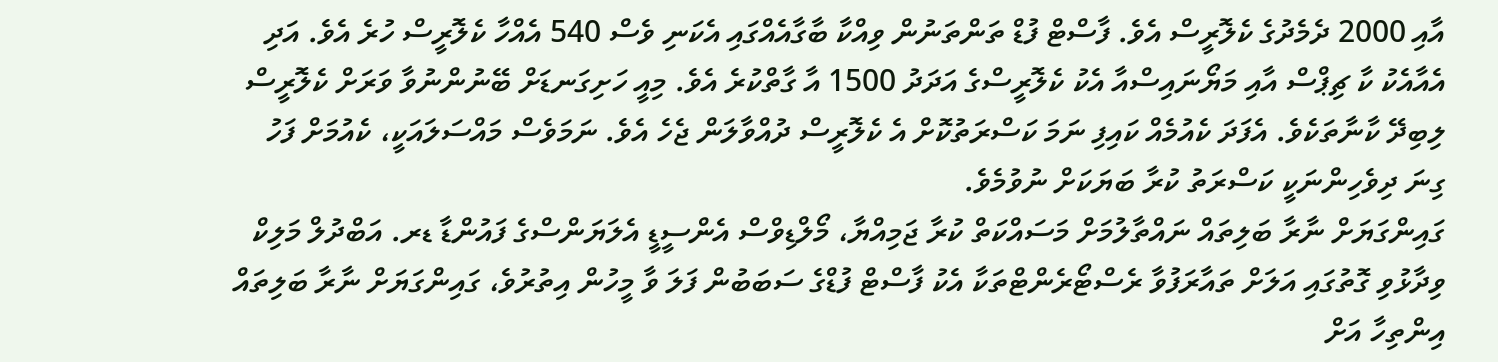އާއި 2000 ދެމެދުގެ ކެލޮރީސް އެވެ. ފާސްޓް ފުޑް ތަންތަނުން ވިއްކާ ބާގާއެއްގައި އެކަނި ވެސް 540 އެއްހާ ކެލޮރީސް ހުރެ އެވެ. އަދި އެއާއެކު ކާ ޗިޕްސް އާއި މަޔޯނައިސްއާ އެކު ކެލޮރީސްގެ އަދަދު 1500 އާ ގާތްކުރެ އެވެ. މިއީ ހަށިގަނޑަށް ބޭނުންނުވާ ވަރަށް ކެލޮރީސް ލިބިދޭ ކާނާތަކެވެ. އެފަދަ ކެއުމެއް ކައިފި ނަމަ ކަސްރަތުކޮށް އެ ކެލޮރީސް ދުއްވާލަން ޖެހެ އެވެ. ނަމަވެސް މައްސަލައަކީ، ކެއުމަށް ފަހު ގިނަ ދިވެހިންނަކީ ކަސްރަތު ކުރާ ބަޔަކަށް ނުވުމެވެ.
ގައިންގަޔަށް ނާރާ ބަލިތައް ނައްތާލުމަށް މަސައްކަތް ކުރާ ޖަމިއްޔާ، މޯލްޑިވްސް އެންސީޑީ އެލަޔަންސްގެ ފައުންޑާ ޑރ. އަބްދުލް މަލިކް ވިދާޅުވި ގޮތުގައި އަލަށް ތައާރަފުވާ ރެސްޓޯރެންޓްތަކާ އެކު ފާސްޓް ފުޑްގެ ސަބަބުން ފަލަ ވާ މީހުން އިތުރުވެ، ގައިންގަޔަށް ނާރާ ބަލިތައް އިންތިހާ އަށް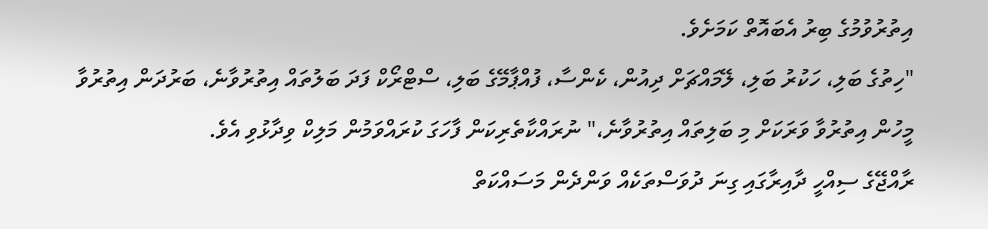އިތުރުވުމުގެ ބިރު އެބައޮތް ކަމަށެވެ.
"ހިތުގެ ބަލި، ހަކުރު ބަލި، ލޭމައްޗަށް ދިއުން، ކެންސާ، ފުއްޕާމޭގެ ބަލި، ސްޓްރޯކް ފަދަ ބަލުތައް އިތުރުވާނެ، ބަރުދަން އިތުރުވާ މީހުން އިތުރުވާ ވަރަކަށް މި ބަލިތައް އިތުރުވާނެ،" ނުރައްކާތެރިކަން ފާހަގަ ކުރައްވަމުން މަލިކް ވިދާޅުވި އެވެ.
ރާއްޖޭގެ ސިއްހީ ދާއިރާގައި ގިނަ ދުވަސްތަކެއް ވަންދެން މަސައްކަތް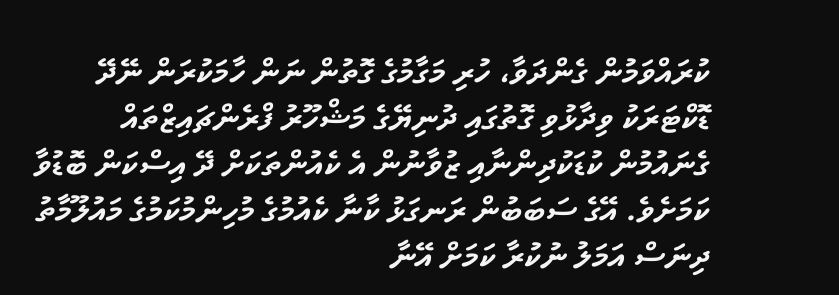ކުރައްވަމުން ގެންދަވާ، ހުރި މަގާމުގެ ގޮތުން ނަން ހާމަކުރަން ނޭދޭ ޑޮކްޓަރަކު ވިދާޅުވި ގޮތުގައި ދުނިޔޭގެ މަޝްހޫރު ފްރެންޗައިޒްތައް ގެނައުމުން ކުޑަކުދިންނާއި ޒުވާނުން އެ ކެއުންތަކަށް ދޭ އިސްކަން ބޮޑުވާ ކަމަށެވެ. އޭގެ ސަބަބުން ރަނގަޅު ކާނާ ކެއުމުގެ މުހިންމުކަމުގެ މައުލޫމާތު ދިނަސް އަމަލު ނުކުރާ ކަމަށް އޭނާ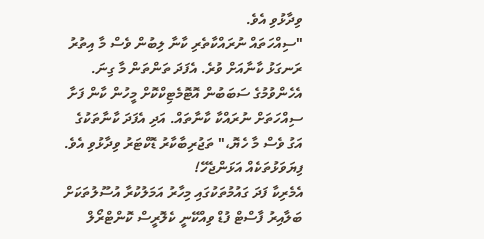ވިދާޅުވި އެވެ.
"ސިއްހަތައް ނުރައްކާތެރި ކާނާ ލިބުން ވެސް މާ އިތުރު ރަނގަޅު ކާނާއަށް ވުރެ. އެފަދަ ތަންތަން މާ ގިނަ. އެހެންވުމުގެ ސަބަބުން އޮޓޮމެޓިކްކޮށް މީހުން ކާން ފަށާ ސިއްހަތަށް ނުރައްކާ ކާނާތައް. އަދި އެފަދަ ކާނާތަކުގެ އަގު ވެސް މާ ހެޔޮ،" ތަޖުރިބާކާރު ޑޮކްޓަރު ވިދާޅުވި އެވެ.
ފިޔަވަޅުތަކެއް އަޅަންޖެހޭ!
އެމެރިކާ ފަދަ ގައުމުތަކުގައި މިހާރު އަމަލުކުރާ އުސޫލުތަކަށް ބަލާއިރު ފާސްޓް ފުޑް ވިއްކޭނީ ކެލޮރީސް ކޮންޓްރޯލް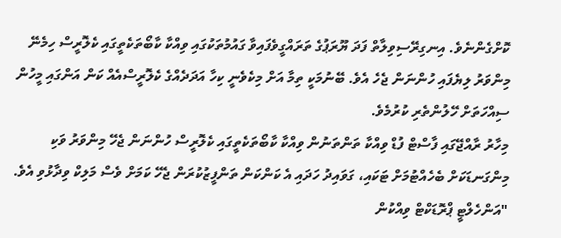ކޮށްގެންނެވެ. އިނގިރޭސިވިލާތް ފަދަ ޔޫރަޕުގެ ތަރައްގީވެފައިވާ ގައުމުތަކުގައި ވިއްކާ ކާބޯތަކެތީގައި ކެލޮރީސް ހިމެނޭ މިންވަރު ލިޔެފައި ހުންނަން ޖެހެ އެވެ. ބޭނުމަކީ ތިމާ އަށް މިކެވެނީ ކިހާ އަދަދެއްގެ ކެލޮރީސްއެއް ކަން އަންގައި މީހުން ސިއްހަތަށް ހޭލުންތެރި ކުރުމެވެ.
މިހާރު ރާއްޖޭގައި ފާސްޓް ފުޑް ވިއްކާ ތަންތަނުން ވިއްކާ ކާބޯތަކެތީގައި ކެލޮރީސް ހުންނަން ޖެހޭ މިންވަރު ވަކި މިންގަނޑަކަށް ބެހެއްޓުމަށް ޓަކައި، ގަވައިދު ހަދައި އެ ކަންކަން ތަންފީޒުކުރަން ޖެހޭ ކަމަށް ވެސް މަލިކް ވިދާޅުވި އެވެ.
"އަންހެލްޓީ ޕްރޮޑަކްޓް ވިއްކުން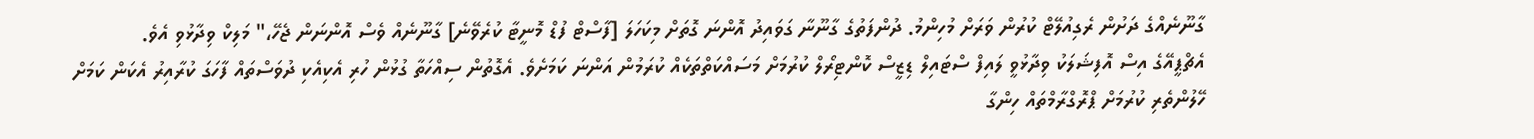ގާނޫނެއްގެ ދަށުން ރެގިއުލޭޓް ކުރުން ވަރަށް މުހިންމު. ދުންފަތުގެ ގާނޫނާ ގަވައިދު އޮންނަ ގޮތަށް މިކަހަލަ [ފާސްޓް ފުޑް މޮނީޓާ ކުރެވޭނެ] ގާނޫނެއް ވެސް އޮންނަން ޖެހޭ،" މަލިކް ވިދާޅުވި އެވެ.
އެޗްޕީއޭގެ އިސް އޮފިޝަލަކު ވިދާޅުވީ ލައިފް ސްޓައިލް ޑިޒީސް ކޮންޓިރޯލް ކުރުމަށް މަސައްކަތްތަކެއް ކުރަމުން އަންނަ ކަމަށެވެ. އެގޮތުން ސިއްހަތާ ގުޅުން ހުރި އެކިއެކި ދުވަސްތައް ފާހަގަ ކުރާއިރު އެކަން ކަމަށް ހޭލުންތެރި ކުރުމަށް ޕްރޮގްރާމްތައް ހިންގާ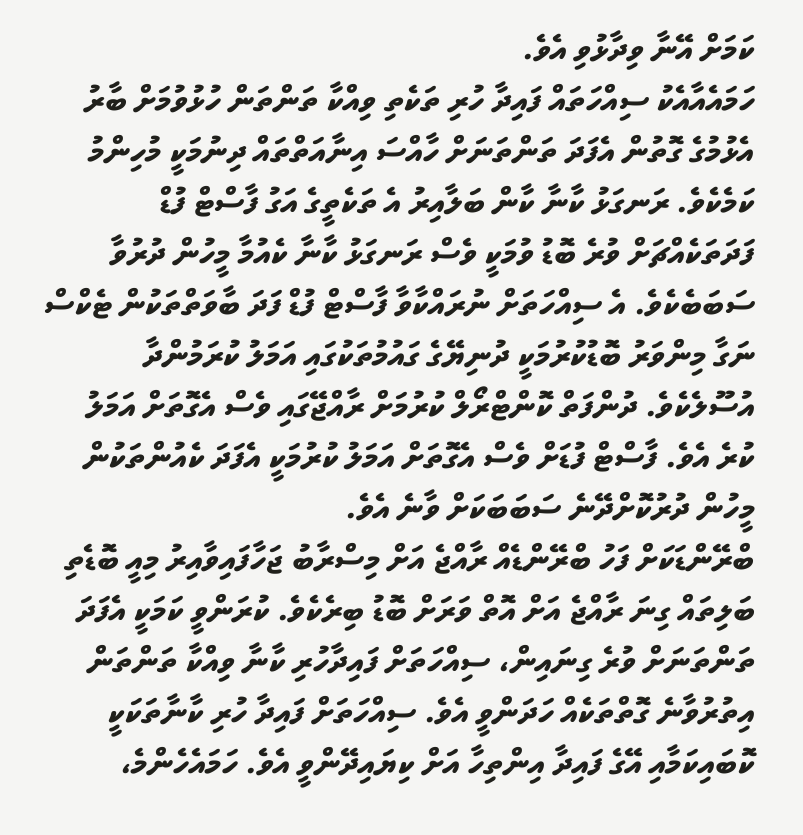ކަމަށް އޭނާ ވިދާޅުވި އެވެ.
ހަމައެއާއެކު ސިއްހަތައް ފައިދާ ހުރި ތަކެތި ވިއްކާ ތަންތަން ހުޅުވުމަށް ބާރު އެޅުމުގެ ގޮތުން އެފަދަ ތަންތަނަށް ހާއްސަ އިނާއަތްތައް ދިނުމަކީ މުހިންމު ކަމެކެވެ. ރަނގަޅު ކާނާ ކާން ބަލާއިރު އެ ތަކެތީގެ އަގު ފާސްޓް ފުޑް ފަދަތަކެއްޗަށް ވުރެ ބޮޑު ވުމަކީ ވެސް ރަނގަޅު ކާނާ ކެއުމާ މީހުން ދުރުވާ ސަބަބެކެވެ. އެ ސިއްހަތަށް ނުރައްކާވާ ފާސްޓް ފުޑް ފަދަ ބާވަތްތަކުން ޓެކްސް ނަގާ މިންވަރު ބޮޑުކުރުމަކީ ދުނިޔޭގެ ގައުމުތަކުގައި އަމަލު ކުރަމުންދާ އުސޫލެކެވެ. ދުންފަތް ކޮންޓްރޯލް ކުރުމަށް ރާއްޖޭގައި ވެސް އެގޮތަށް އަމަލު ކުރެ އެވެ. ފާސްޓް ފުޑަށް ވެސް އެގޮތަށް އަމަލު ކުރުމަކީ އެފަދަ ކެއުންތަކުން މީހުން ދުރުކޮށްދޭނެ ސަބަބަކަށް ވާނެ އެވެ.
ބްރޭންޑަކަށް ފަހު ބްރޭންޑެއް ރާއްޖެ އަށް މިސްރާބު ޖަހާފައިވާއިރު މިއީ ބޮޑެތި ބަލިތައް ގިނަ ރާއްޖެ އަށް އޮތް ވަރަށް ބޮޑު ބިރެކެވެ. ކުރަންވީ ކަމަކީ އެފަދަ ތަންތަނަށް ވުރެ ގިނައިން، ސިއްހަތަށް ފައިދާހުރި ކާނާ ވިއްކާ ތަންތަން އިތުރުވާނެ ގޮތްތަކެއް ހަދަންވީ އެވެ. ސިއްހަތަށް ފައިދާ ހުރި ކާނާތަކަކީ ކޮބައިކަމާއި އޭގެ ފައިދާ އިންތިހާ އަށް ކިޔައިދޭންވީ އެވެ. ހަމައެހެންމެ،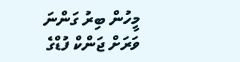މީހުން ބިރު ގަންނަ ވަރަށް ޖަންކް ފުޑްގެ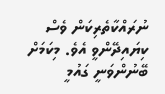ނުރައްކާތެރިކަން ވެސް ކިޔައިދޭންވީ އެވެ. މިކަމަށް ބޭނުންވަނީ ގައުމީ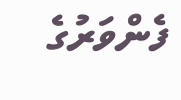ފެންވަރުގެ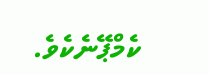ކެމްޕޭނެކެވެ.